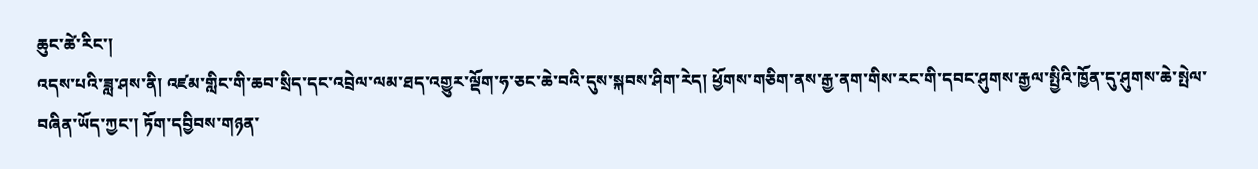ཆུང་ཚེ་རིང་།
འདས་པའི་ཟླ་ཤས་ནི། འཛམ་གླིང་གི་ཆབ་སྲིད་དང་འབྲེལ་ལམ་ཐད་འགྱུར་ལྡོག་ཧ་ཅང་ཆེ་བའི་དུས་སྐབས་ཤིག་རེད། ཕྱོགས་གཅིག་ནས་རྒྱ་ནག་གིས་རང་གི་དབང་ཤུགས་རྒྱལ་སྤྱིའི་ཁྱོན་དུ་ཤུགས་ཆེ་སྤེལ་བཞིན་ཡོད་ཀྱང་། ཏོག་དབྱིབས་གཉན་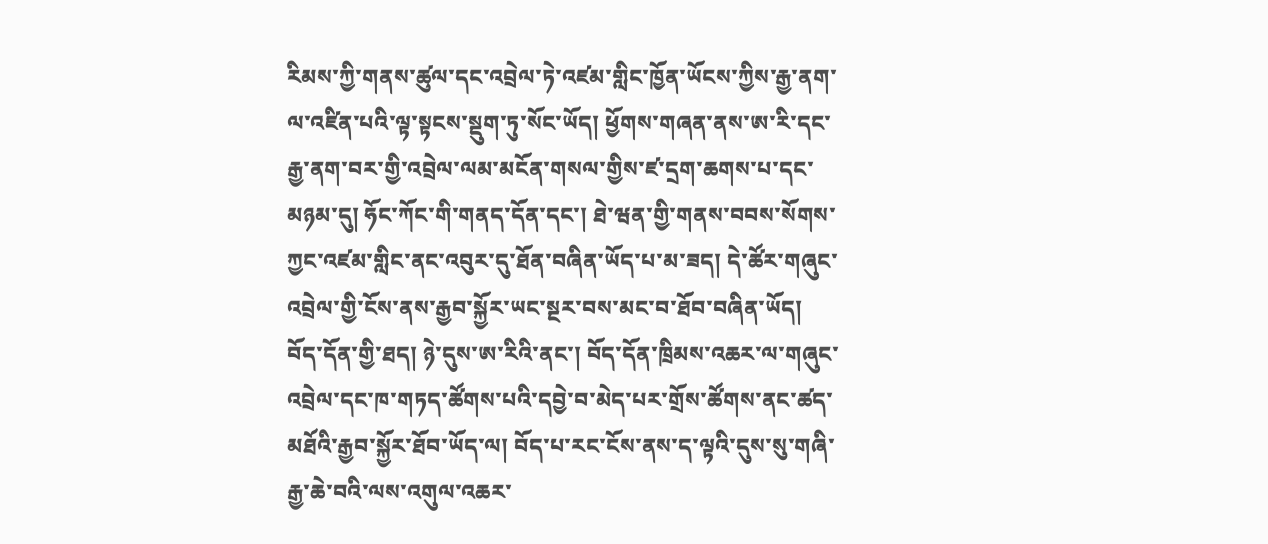རིམས་ཀྱི་གནས་ཚུལ་དང་འབྲེལ་ཏེ་འཛམ་གླིང་ཁྱོན་ཡོངས་ཀྱིས་རྒྱ་ནག་ལ་འཛིན་པའི་ལྟ་སྟངས་སྡུག་ཏུ་སོང་ཡོད། ཕྱོགས་གཞན་ནས་ཨ་རི་དང་རྒྱ་ནག་བར་གྱི་འབྲེལ་ལམ་མངོན་གསལ་གྱིས་ཛ་དྲག་ཆགས་པ་དང་མཉམ་དུ། ཧོང་ཀོང་གི་གནད་དོན་དང་། ཐེ་ཝན་གྱི་གནས་བབས་སོགས་ཀྱང་འཛམ་གླིང་ནང་འབུར་དུ་ཐོན་བཞིན་ཡོད་པ་མ་ཟད། དེ་ཚོར་གཞུང་འབྲེལ་གྱི་ངོས་ནས་རྒྱབ་སྐྱོར་ཡང་སྔར་བས་མང་བ་ཐོབ་བཞིན་ཡོད།
བོད་དོན་གྱི་ཐད། ཉེ་དུས་ཨ་རིའི་ནང་། བོད་དོན་ཁྲིམས་འཆར་ལ་གཞུང་འབྲེལ་དང་ཁ་གཏད་ཚོགས་པའི་དབྱེ་བ་མེད་པར་གྲོས་ཚོགས་ནང་ཚད་མཐོའི་རྒྱབ་སྐྱོར་ཐོབ་ཡོད་ལ། བོད་པ་རང་ངོས་ནས་ད་ལྟའི་དུས་སུ་གཞི་རྒྱ་ཆེ་བའི་ལས་འགུལ་འཆར་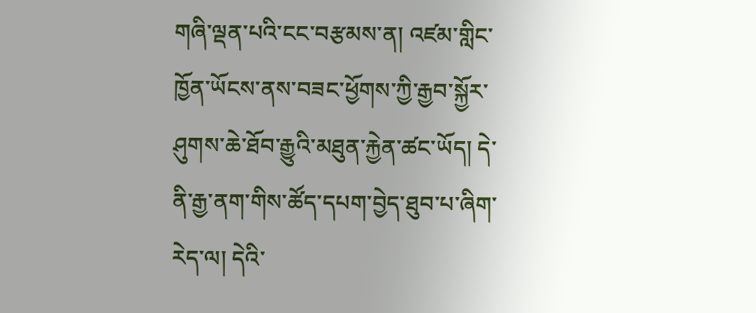གཞི་ལྡན་པའི་ངང་བརྩམས་ན། འཛམ་གླིང་ཁྱོན་ཡོངས་ནས་བཟང་ཕྱོགས་ཀྱི་རྒྱབ་སྐྱོར་ཤུགས་ཆེ་ཐོབ་རྒྱུའི་མཐུན་རྐྱེན་ཚང་ཡོད། དེ་ནི་རྒྱ་ནག་གིས་ཚོད་དཔག་བྱེད་ཐུབ་པ་ཞིག་རེད་ལ། དེའི་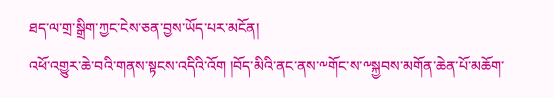ཐད་ལ་གྲ་སྒྲིག་ཀྱང་ངེས་ཅན་བྱས་ཡོད་པར་མངོན།
འཕོ་འགྱུར་ཆེ་བའི་གནས་སྟངས་འདིའི་འོག །བོད་མིའི་ནང་ནས་༸གོང་ས་༸སྐྱབས་མགོན་ཆེན་པོ་མཆོག་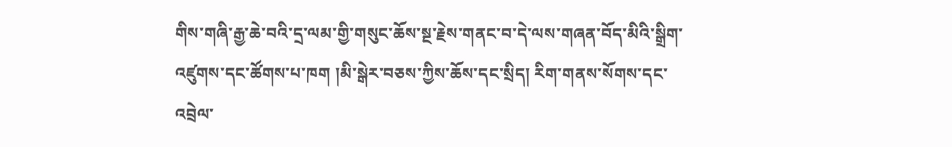གིས་གཞི་རྒྱ་ཆེ་བའི་དྲ་ལམ་གྱི་གསུང་ཆོས་སྔ་རྗེས་གནང་བ་དེ་ལས་གཞན་བོད་མིའི་སྒྲིག་འཛུགས་དང་ཚོགས་པ་ཁག །མི་སྒེར་བཅས་ཀྱིས་ཆོས་དང་སྲིད། རིག་གནས་སོགས་དང་འབྲེལ་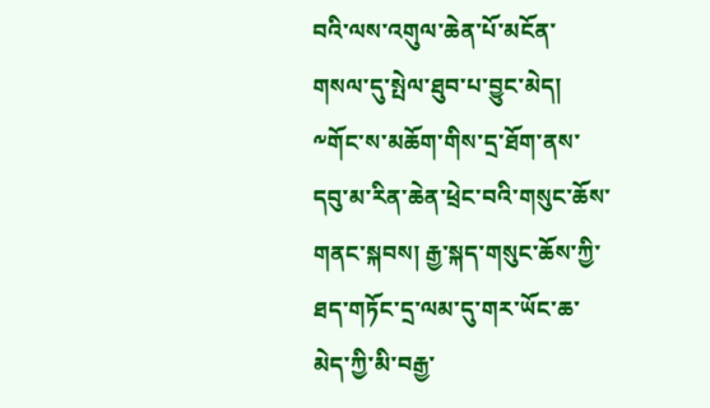བའི་ལས་འགུལ་ཆེན་པོ་མངོན་གསལ་དུ་སྤེལ་ཐུབ་པ་བྱུང་མེད། ༸གོང་ས་མཆོག་གིས་དྲ་ཐོག་ནས་དབུ་མ་རིན་ཆེན་ཕྲེང་བའི་གསུང་ཆོས་གནང་སྐབས། རྒྱ་སྐད་གསུང་ཆོས་ཀྱི་ཐད་གཏོང་དྲ་ལམ་དུ་གར་ཡོང་ཆ་མེད་ཀྱི་མི་བརྒྱ་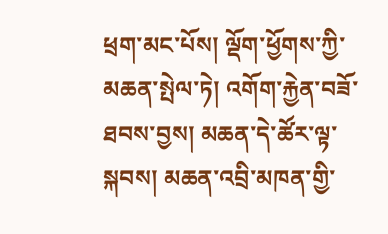ཕྲག་མང་པོས། ལྡོག་ཕྱོགས་ཀྱི་མཆན་སྤེལ་ཏེ། འགོག་རྐྱེན་བཟོ་ཐབས་བྱས། མཆན་དེ་ཚོར་ལྟ་སྐབས། མཆན་འབྲི་མཁན་གྱི་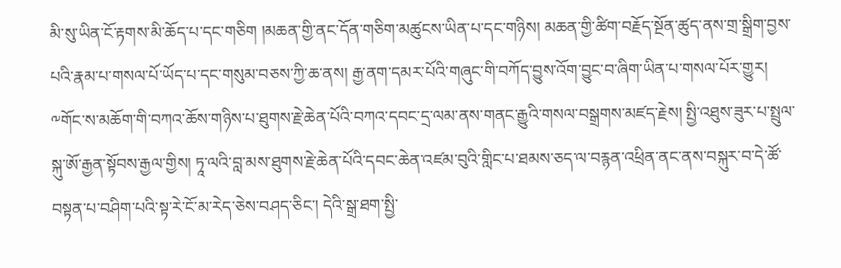མི་སུ་ཡིན་ངོ་རྟགས་མི་ཆོད་པ་དང་གཅིག །མཆན་གྱི་ནང་དོན་གཅིག་མཚུངས་ཡིན་པ་དང་གཉིས། མཆན་གྱི་ཚིག་བརྗོད་སྔོན་ཚུད་ནས་གྲ་སྒྲིག་བྱས་པའི་རྣམ་པ་གསལ་པོ་ཡོད་པ་དང་གསུམ་བཅས་ཀྱི་ཆ་ནས། རྒྱ་ནག་དམར་པོའི་གཞུང་གི་བཀོད་བྱུས་འོག་བྱུང་བ་ཞིག་ཡིན་པ་གསལ་པོར་གྱུར།
༸གོང་ས་མཆོག་གི་བཀའ་ཆོས་གཉིས་པ་ཐུགས་རྗེ་ཆེན་པོའི་བཀའ་དབང་དྲ་ལམ་ནས་གནང་རྒྱུའི་གསལ་བསྒྲགས་མཛད་རྗེས། སྤྱི་འཐུས་ཟུར་པ་སྤྲུལ་སྐུ་ཨོ་རྒྱན་སྟོབས་རྒྱལ་གྱིས། ཏཱ་ལའི་བླ་མས་ཐུགས་རྗེ་ཆེན་པོའི་དབང་ཆེན་འཛམ་བུའི་གླིང་པ་ཐམས་ཅད་ལ་བརྙན་འཕྲིན་ནང་ནས་བསྐུར་བ་དེ་ཚོ་བསྟན་པ་བཤིག་པའི་སྟ་རེ་ངོ་མ་རེད་ཅེས་བཤད་ཅིང་། དེའི་སྒྲ་ཐག་སྤྱི་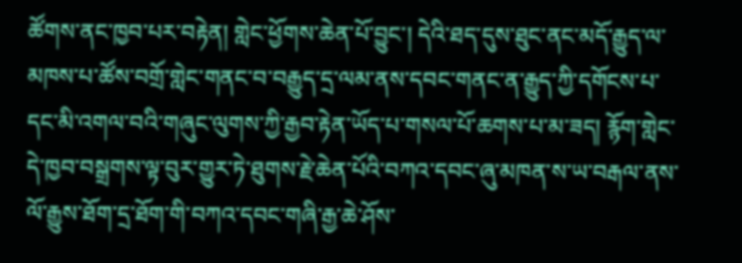ཚོགས་ནང་ཁྱབ་པར་བརྟེན། གླེང་ཕྱོགས་ཆེན་པོ་བྱུང་། དེའི་ཐད་དུས་ཐུང་ནང་མདོ་རྒྱུད་ལ་མཁས་པ་ཚོས་བགྲོ་གླེང་གནང་བ་བརྒྱུད་དྲ་ལམ་ནས་དབང་གནང་ན་རྒྱུད་ཀྱི་དགོངས་པ་དང་མི་འགལ་བའི་གཞུང་ལུགས་ཀྱི་རྒྱབ་རྟེན་ཡོད་པ་གསལ་པོ་ཆགས་པ་མ་ཟད། རྙོག་གླེང་དེ་ཁྱབ་བསྒྲགས་ལྟ་བུར་གྱུར་ཏེ་ཐུགས་རྗེ་ཆེན་པོའི་བཀའ་དབང་ཞུ་མཁན་ས་ཡ་བརྒལ་ནས་ལོ་རྒྱུས་ཐོག་དྲ་ཐོག་གི་བཀའ་དབང་གཞི་རྒྱ་ཆེ་ཤོས་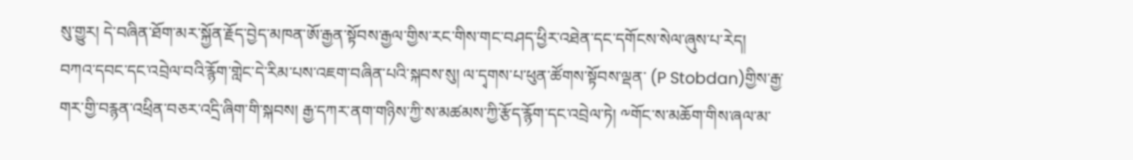སུ་གྱུར། དེ་བཞིན་ཐོག་མར་སྐྱོན་རྗོད་བྱེད་མཁན་ཨོ་རྒྱན་སྟོབས་རྒྱལ་གྱིས་རང་གིས་གང་བཤད་ཕྱིར་འཐེན་དང་དགོངས་སེལ་ཞུས་པ་རེད།
བཀའ་དབང་དང་འབྲེལ་བའི་རྙོག་གླེང་དེ་རིམ་པས་འཇག་བཞིན་པའི་སྐབས་སུ། ལ་དྭགས་པ་ཕུན་ཚོགས་སྟོབས་ལྡན་ (P Stobdan)གྱིས་རྒྱ་གར་གྱི་བརྙན་འཕྲིན་བཅར་འདྲི་ཞིག་གི་སྐབས། རྒྱ་དཀར་ནག་གཉིས་ཀྱི་ས་མཚམས་ཀྱི་རྩོད་རྙོག་དང་འབྲེལ་ཏེ། ༸གོང་ས་མཆོག་གིས་ཞལ་མ་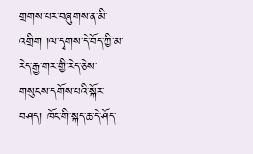གྲགས་པར་བཞུགས་ན་མི་འགྲིག །ལ་དྭགས་དེ་བོད་ཀྱི་མ་རེད་རྒྱ་གར་གྱི་རེད་ཅེས་གསུངས་དགོས་པའི་སྐོར་བཤད། ཁོང་གི་སྐད་ཆ་དེ་ཤོད་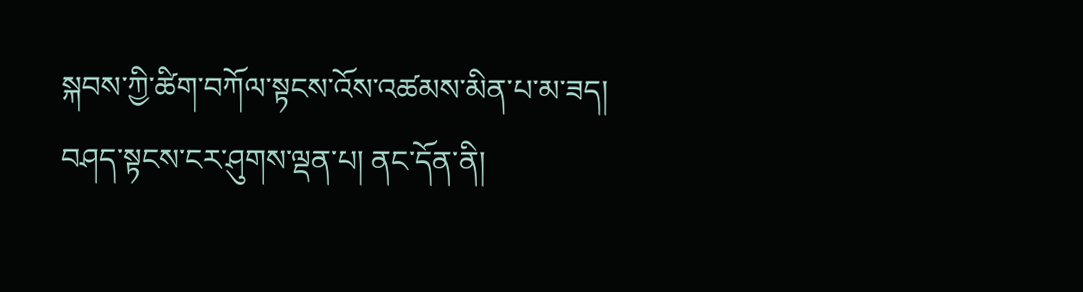སྐབས་ཀྱི་ཚིག་བཀོལ་སྟངས་འོས་འཚམས་མིན་པ་མ་ཟད། བཤད་སྟངས་ངར་ཤུགས་ལྡན་པ། ནང་དོན་ནི།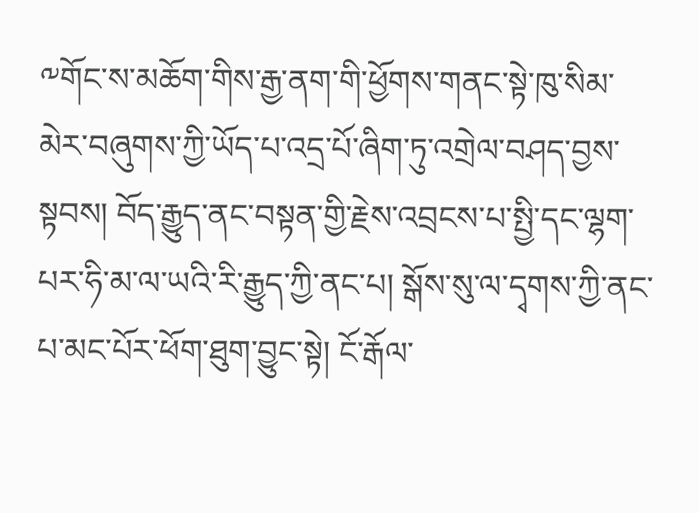༸གོང་ས་མཆོག་གིས་རྒྱ་ནག་གི་ཕྱོགས་གནང་སྟེ་ཁུ་སིམ་མེར་བཞུགས་ཀྱི་ཡོད་པ་འདྲ་པོ་ཞིག་ཏུ་འགྲེལ་བཤད་བྱས་སྟབས། བོད་རྒྱུད་ནང་བསྟན་གྱི་རྗེས་འབྲངས་པ་སྤྱི་དང་ལྷག་པར་ཧི་མ་ལ་ཡའི་རི་རྒྱུད་ཀྱི་ནང་པ། སྒོས་སུ་ལ་དྭགས་ཀྱི་ནང་པ་མང་པོར་ཕོག་ཐུག་བྱུང་སྟེ། ངོ་རྒོལ་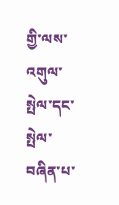གྱི་ལས་འགུལ་སྤེལ་དང་སྤེལ་བཞིན་པ་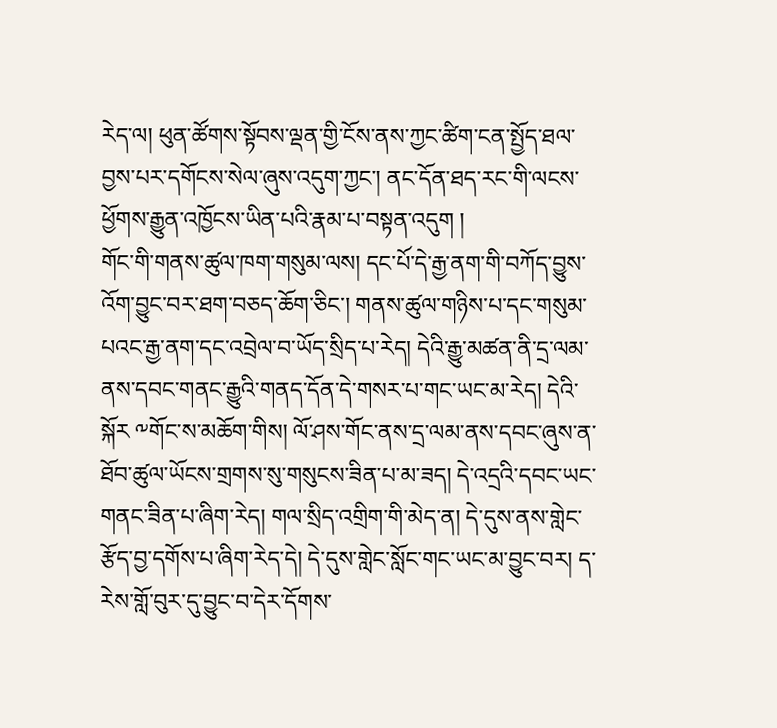རེད་ལ། ཕུན་ཚོགས་སྟོབས་ལྡན་གྱི་ངོས་ནས་ཀྱང་ཚིག་ངན་སྤྱོད་ཐལ་བྱས་པར་དགོངས་སེལ་ཞུས་འདུག་ཀྱང་། ནང་དོན་ཐད་རང་གི་ལངས་ཕྱོགས་རྒྱུན་འཁྱོངས་ཡིན་པའི་རྣམ་པ་བསྟན་འདུག །
གོང་གི་གནས་ཚུལ་ཁག་གསུམ་ལས། དང་པོ་དེ་རྒྱ་ནག་གི་བཀོད་བྱུས་འོག་བྱུང་བར་ཐག་བཅད་ཆོག་ཅིང་། གནས་ཚུལ་གཉིས་པ་དང་གསུམ་པའང་རྒྱ་ནག་དང་འབྲེལ་བ་ཡོད་སྲིད་པ་རེད། དེའི་རྒྱུ་མཚན་ནི་དྲ་ལམ་ནས་དབང་གནང་རྒྱུའི་གནད་དོན་དེ་གསར་པ་གང་ཡང་མ་རེད། དེའི་སྐོར ༸གོང་ས་མཆོག་གིས། ལོ་ཤས་གོང་ནས་དྲ་ལམ་ནས་དབང་ཞུས་ན་ཐོབ་ཚུལ་ཡོངས་གྲགས་སུ་གསུངས་ཟིན་པ་མ་ཟད། དེ་འདྲའི་དབང་ཡང་གནང་ཟིན་པ་ཞིག་རེད། གལ་སྲིད་འགྲིག་གི་མེད་ན། དེ་དུས་ནས་གླེང་རྩོད་བྱ་དགོས་པ་ཞིག་རེད་དེ། དེ་དུས་གླེང་སློང་གང་ཡང་མ་བྱུང་བར། ད་རེས་གློ་བུར་དུ་བྱུང་བ་དེར་དོགས་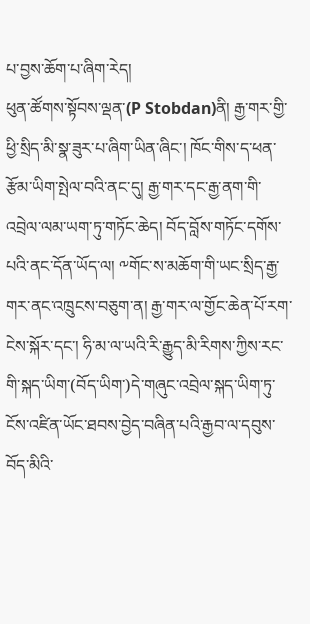པ་བྱས་ཆོག་པ་ཞིག་རེད།
ཕུན་ཚོགས་སྟོབས་ལྡན་(P Stobdan)ནི། རྒྱ་གར་གྱི་ཕྱི་སྲིད་མི་སྣ་ཟུར་པ་ཞིག་ཡིན་ཞིང་། ཁོང་གིས་ད་ཕན་རྩོམ་ཡིག་སྤེལ་བའི་ནང་དུ། རྒྱ་གར་དང་རྒྱ་ནག་གི་འབྲེལ་ལམ་ཡག་ཏུ་གཏོང་ཆེད། བོད་བློས་གཏོང་དགོས་པའི་ནང་དོན་ཡོད་ལ། ༸གོང་ས་མཆོག་གི་ཡང་སྲིད་རྒྱ་གར་ནང་འཁྲུངས་བཅུག་ན། རྒྱ་གར་ལ་གྱོང་ཆེན་པོ་རག་ངེས་སྐོར་དང་། ཧི་མ་ལ་ཡའི་རི་རྒྱུད་མི་རིགས་ཀྱིས་རང་གི་སྐད་ཡིག་(བོད་ཡིག་)དེ་གཞུང་འབྲེལ་སྐད་ཡིག་ཏུ་ངོས་འཛིན་ཡོང་ཐབས་བྱེད་བཞིན་པའི་རྒྱབ་ལ་དབུས་བོད་མིའི་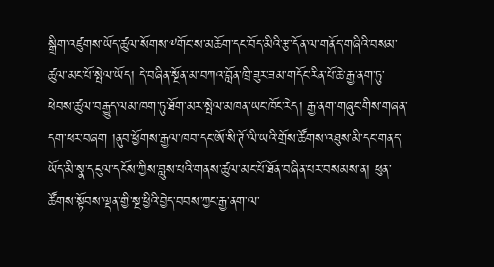སྒྲིག་འཛུགས་ཡོད་ཚུལ་སོགས་༸གོང་ས་མཆོག་དང་བོད་མིའི་རྩ་དོན་ལ་གནོད་གཞིའི་བསམ་ཚུལ་མང་པོ་སྤེལ་ཡོད། དེ་བཞིན་སྔོན་མ་བཀའ་བློན་ཁྲི་ཟུར་ཟམ་གདོང་རིན་པོ་ཆེ་རྒྱ་ནག་ཏུ་ཕེབས་ཚུལ་བརྒྱུད་ལམ་ཁག་ཏུ་ཐོག་མར་སྤེལ་མཁན་ཡང་ཁོང་རེད། རྒྱ་ནག་གཞུང་གིས་གཞན་དག་ཕར་བཞག །ནུབ་ཕྱོགས་རྒྱལ་ཁབ་དང་ཨོ་སི་ཊོ་ལི་ཡའི་གྲོས་ཚོགས་འཐུས་མི་དང་གནད་ཡོད་མི་སྣ་དངུལ་དངོས་ཀྱིས་བླུས་པའི་གནས་ཚུལ་མང་པོ་ཐོན་བཞིན་པར་བསམས་ན། ཕུན་ཚོགས་སྟོབས་ལྡན་གྱི་སྔ་ཕྱིའི་བྱེད་བབས་ཀྱང་རྒྱ་ནག་ལ་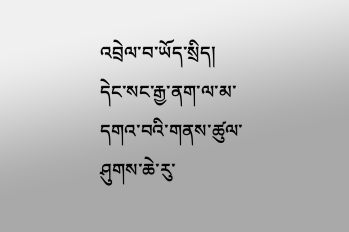འབྲེལ་བ་ཡོད་སྲིད།
དེང་སང་རྒྱ་ནག་ལ་མ་དགའ་བའི་གནས་ཚུལ་ཤུགས་ཆེ་རུ་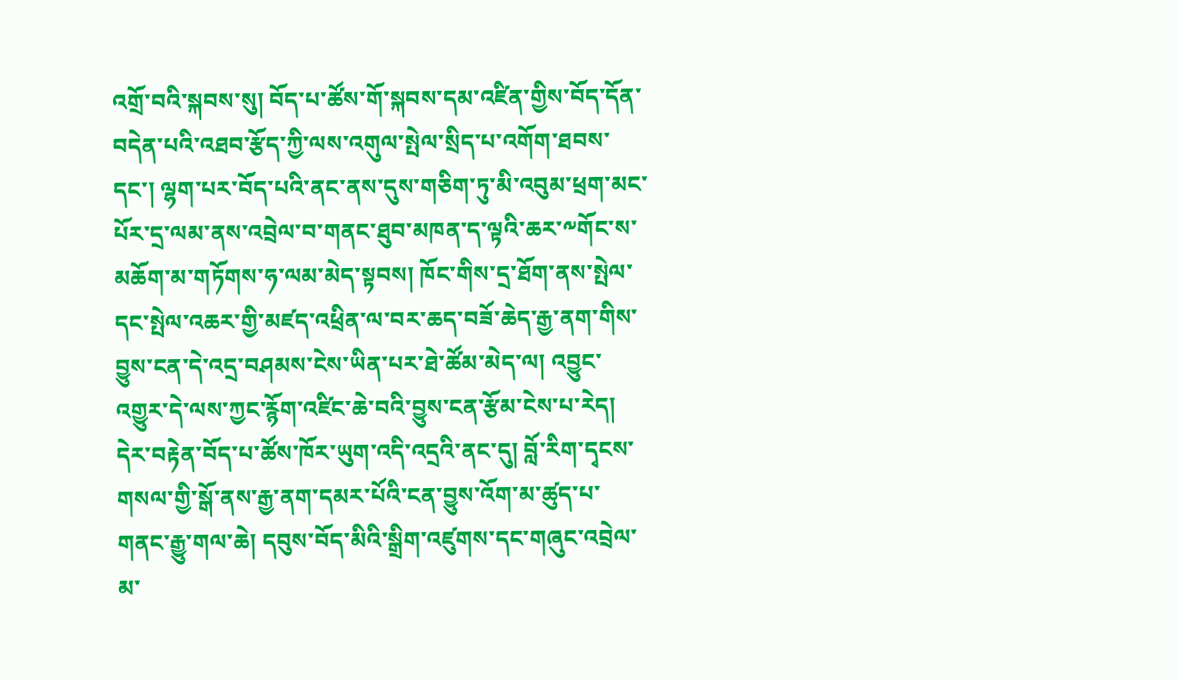འགྲོ་བའི་སྐབས་སུ། བོད་པ་ཚོས་གོ་སྐབས་དམ་འཛིན་གྱིས་བོད་དོན་བདེན་པའི་འཐབ་རྩོད་ཀྱི་ལས་འགུལ་སྤེལ་སྲིད་པ་འགོག་ཐབས་དང་། ལྷག་པར་བོད་པའི་ནང་ནས་དུས་གཅིག་ཏུ་མི་འབུམ་ཕྲག་མང་པོར་དྲ་ལམ་ནས་འབྲེལ་བ་གནང་ཐུབ་མཁན་ད་ལྟའི་ཆར་༸གོང་ས་མཆོག་མ་གཏོགས་ཧ་ལམ་མེད་སྟབས། ཁོང་གིས་དྲ་ཐོག་ནས་སྤེལ་དང་སྤེལ་འཆར་གྱི་མཛད་འཕྲིན་ལ་བར་ཆད་བཟོ་ཆེད་རྒྱ་ནག་གིས་བྱུས་ངན་དེ་འདྲ་བཤམས་ངེས་ཡིན་པར་ཐེ་ཚོམ་མེད་ལ། འབྱུང་འགྱུར་དེ་ལས་ཀྱང་རྙོག་འཛིང་ཆེ་བའི་བྱུས་ངན་རྩོམ་ངེས་པ་རེད།
དེར་བརྟེན་བོད་པ་ཚོས་ཁོར་ཡུག་འདི་འདྲའི་ནང་དུ། བློ་རིག་དྭངས་གསལ་གྱི་སྒོ་ནས་རྒྱ་ནག་དམར་པོའི་ངན་བྱུས་འོག་མ་ཚུད་པ་གནང་རྒྱུ་གལ་ཆེ། དབུས་བོད་མིའི་སྒྲིག་འཛུགས་དང་གཞུང་འབྲེལ་མ་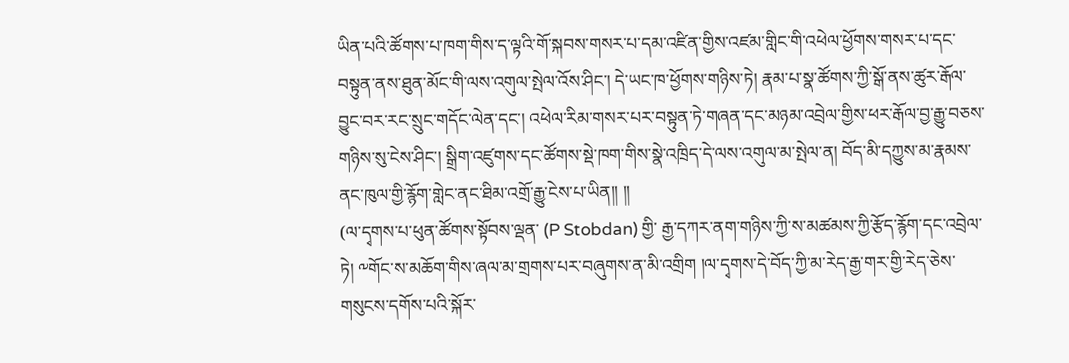ཡིན་པའི་ཚོགས་པ་ཁག་གིས་ད་ལྟའི་གོ་སྐབས་གསར་པ་དམ་འཛིན་གྱིས་འཛམ་གླིང་གི་འཕེལ་ཕྱོགས་གསར་པ་དང་བསྟུན་ནས་ཐུན་མོང་གི་ལས་འགུལ་སྤེལ་འོས་ཤིང་། དེ་ཡང་ཁ་ཕྱོགས་གཉིས་ཏེ། རྣམ་པ་སྣ་ཚོགས་ཀྱི་སྒོ་ནས་ཚུར་རྒོལ་བྱུང་བར་རང་སྲུང་གདོང་ལེན་དང་། འཕེལ་རིམ་གསར་པར་བསྟུན་ཏེ་གཞན་དང་མཉམ་འབྲེལ་གྱིས་ཕར་རྒོལ་བྱ་རྒྱུ་བཅས་གཉིས་སུ་ངེས་ཤིང་། སྒྲིག་འཛུགས་དང་ཚོགས་སྡེ་ཁག་གིས་སྣེ་འཁྲིད་དེ་ལས་འགུལ་མ་སྤེལ་ན། བོད་མི་དཀྱུས་མ་རྣམས་ནང་ཁུལ་གྱི་རྙོག་གླེང་ནང་ཐིམ་འགྲོ་རྒྱུ་ངེས་པ་ཡིན།། །།
(ལ་དྭགས་པ་ཕུན་ཚོགས་སྟོབས་ལྡན་ (P Stobdan) གྱི་ རྒྱ་དཀར་ནག་གཉིས་ཀྱི་ས་མཚམས་ཀྱི་རྩོད་རྙོག་དང་འབྲེལ་ཏེ། ༸གོང་ས་མཆོག་གིས་ཞལ་མ་གྲགས་པར་བཞུགས་ན་མི་འགྲིག །ལ་དྭགས་དེ་བོད་ཀྱི་མ་རེད་རྒྱ་གར་གྱི་རེད་ཅེས་གསུངས་དགོས་པའི་སྐོར་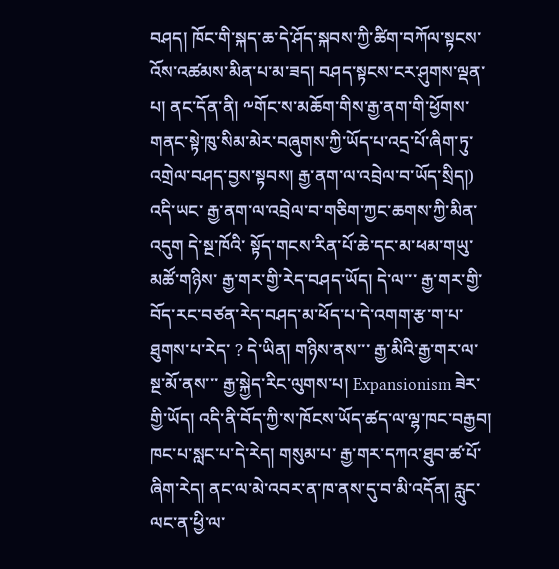བཤད། ཁོང་གི་སྐད་ཆ་དེ་ཤོད་སྐབས་ཀྱི་ཚིག་བཀོལ་སྟངས་འོས་འཚམས་མིན་པ་མ་ཟད། བཤད་སྟངས་ངར་ཤུགས་ལྡན་པ། ནང་དོན་ནི། ༸གོང་ས་མཆོག་གིས་རྒྱ་ནག་གི་ཕྱོགས་གནང་སྟེ་ཁུ་སིམ་མེར་བཞུགས་ཀྱི་ཡོད་པ་འདྲ་པོ་ཞིག་ཏུ་འགྲེལ་བཤད་བྱས་སྟབས། རྒྱ་ནག་ལ་འབྲེལ་བ་ཡོད་སྲིད།) འདི་ཡང་ རྒྱ་ནག་ལ་འབྲེལ་བ་གཅིག་ཀྱང་ཆགས་ཀྱི་མིན་འདུག དེ་སྔ་ཁོའི་ སྟོད་གངས་རིན་པོ་ཆེ་དང་མ་ཕམ་གཡུ་མཚོ་གཉིས་ རྒྱ་གར་གྱི་རེད་བཤད་ཡོད། དེ་ལ་་་ རྒྱ་གར་གྱི་བོད་རང་བཙན་རེད་བཤད་མ་ཕོད་པ་དེ་འགག་རྩ་ག་པ་ཐུགས་པ་རེད་ ? དེ་ཡིན། གཉིས་ནས་་་ རྒྱ་མིའི་རྒྱ་གར་ལ་ སྔ་མོ་ནས་་་ རྒྱ་སྐྱེད་རིང་ལུགས་པ། Expansionism ཟེར་གྱི་ཡོད། འདི་ནི་བོད་ཀྱི་ས་ཁོངས་ཡོད་ཚད་ལ་ལྷ་ཁང་བརྒྱབ། ཁང་པ་སླང་པ་དེ་རེད། གསུམ་པ་ རྒྱ་གར་དཀའ་ཐུབ་ཚ་པོ་ཞིག་རེད། ནང་ལ་མེ་འབར་ན་ཁ་ནས་དུ་བ་མི་འདོན། རླུང་ལང་ན་ཕྱི་ལ་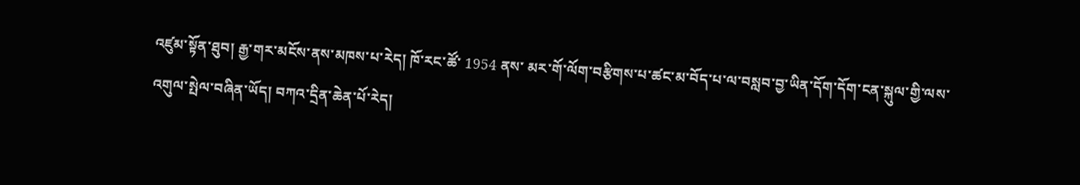འཛུམ་སྟོན་ཐུབ། རྒྱ་གར་མངོས་ནས་མཁས་པ་རེད། ཁོ་རང་ཚོ་ 1954 ནས་ མར་གོ་ལོག་བརྩིགས་པ་ཚང་མ་བོད་པ་ལ་བསླབ་བྱ་ཡིན་དོག་དོག་ངན་སྐུལ་གྱི་ལས་འགུལ་སྤེལ་བཞིན་ཡོད། བཀའ་དྲིན་ཆེན་པོ་རེད།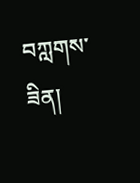བཀླགས་ཟིན།